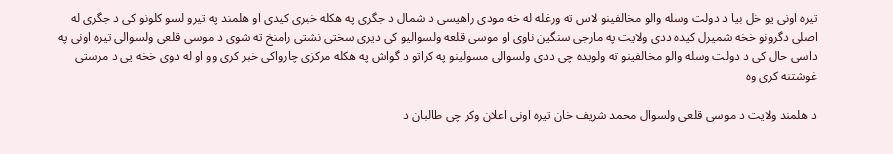تیره اونی یو خل بیا د دولت وسله والو مخالفینو لاس ته ورغله له خه مودی راهیسی د شمال د جگری په هکله خبری کیدی او هلمند په تیرو لسو کلونو کی د جگری له اصلی دگرونو خخه شمیرل کیده ددی ولایت په مارجی سنگین ناوی او موسی قلعه ولسوالیو کی دیری سختی نشتی رامنخ ته شوی د موسی قلعی ولسوالی تیره اونی په داسی حال کی د دولت وسله والو مخالفینو ته ولویده چی ددی ولسوالی مسولینو په کراتو د گواش په هکله مرکزی چارواکی خبر کری وو او له دوی خخه یی د مرستی غوشتنه کری وه

د هلمند ولایت د موسی قلعی ولسوال محمد شریف خان تیره اونی اعلان وکر چی طالبان د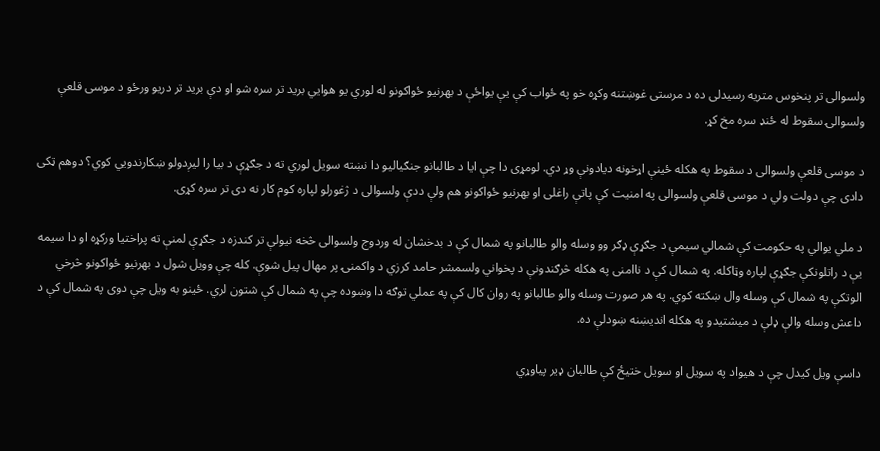ولسوالی تر پنخوس متریه رسیدلی ده د مرستی غوښتنه وکړه خو په ځواب کې یې یواځې د بهرنیو ځواکونو له لوري یو هوایي برید تر سره شو او دې برید تر دریو ورځو د موسی قلعې ولسوالۍ سقوط له ځنډ سره مخ کړ.

د موسی قلعې ولسوالی د سقوط په هکله ځینې اړخونه دیادونې وړ دي. لومړی دا چې ایا د طالبانو جنګیالیو دا نښته سویل لوري ته د جګړې د بیا را لیږدولو ښکارندویي کوي؟ دوهم ټکی دادی چې دولت ولي د موسی قلعې ولسوالی په امنیت کې پاتې راغلی او بهرنیو ځواکونو هم ولې ددې ولسوالی د ژغورلو لپاره کوم کار نه دی تر سره کړی.

د ملي یوالي په حکومت کې شمالي سیمې د جګړې ډګر وو وسله والو طالبانو په شمال کې د بدخشان له وردوج ولسوالی څخه نیولې تر کندزه د جګړې لمنې ته پراختیا ورکړه او دا سیمه یې د راتلونکې جګړې لپاره وټاکله. په شمال کې د ناامنی په هکله څرګندونې د پخواني ولسمشر حامد کرزي د واکمنۍ پر مهال پیل شوې. کله چې وویل شول د بهرنیو ځواکونو څرخي الوتکې په شمال کې وسله وال ښکته کوي. په هر صورت وسله والو طالبانو په روان کال کې په عملي توګه دا وښوده چې په شمال کې شتون لري. ځینو به ویل چې دوی په شمال کې د داعش وسله والې ډلې د میشتیدو په هکله اندیښنه ښودلې ده.

داسې ویل کیدل چې د هیواد په سویل او سویل ختیځ کې طالبان ډیر پیاوړي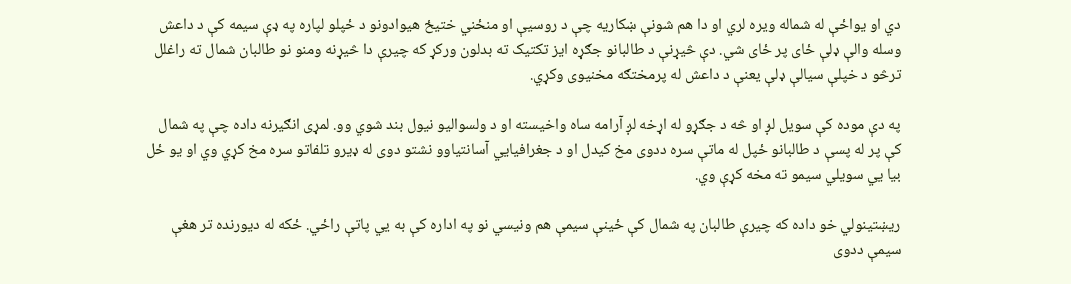دي او یواځې له شماله ویره لري او دا هم شونې ښکاریه چې د روسیې او منځني ختیځ هیوادونو د ځپلو لپاره په ډې سیمه کې د داعش وسله والې ډلې ځای پر ځای شي. دې څیړنې د طالبانو جګړه ایز تکتیک ته بدلون ورکړ که چیرې دا څیړنه ومنو نو طالبان شمال ته راغلل ترڅو د خپلې سیالې ډلې یعنې د داعش له پرمختګه مخنیوی وکړي.

په دې موده کې سویل لږ او څه د جګړو له اړخه لږ آرامه ساه واخیسته او د ولسوالیو نیول بند شوي وو. لمړی انګیرنه داده چې په شمال کې پر له پسې د طالبانو ځپل له ماتې سره ددوی مخ کیدل او د جغرافیایي آسانتیاوو نشتو دوی له ډیرو تلفاتو سره مخ کړي وي او یو ځل بیا یي سویلي سیمو ته مخه کړې وي.

ریښتینولي خو داده که چیرې طالبان په شمال کې ځینې سیمې هم ونیسي نو په اداره کې به یي پاتې راځي. ځکه له دیورنده تر هغې سیمې ددوی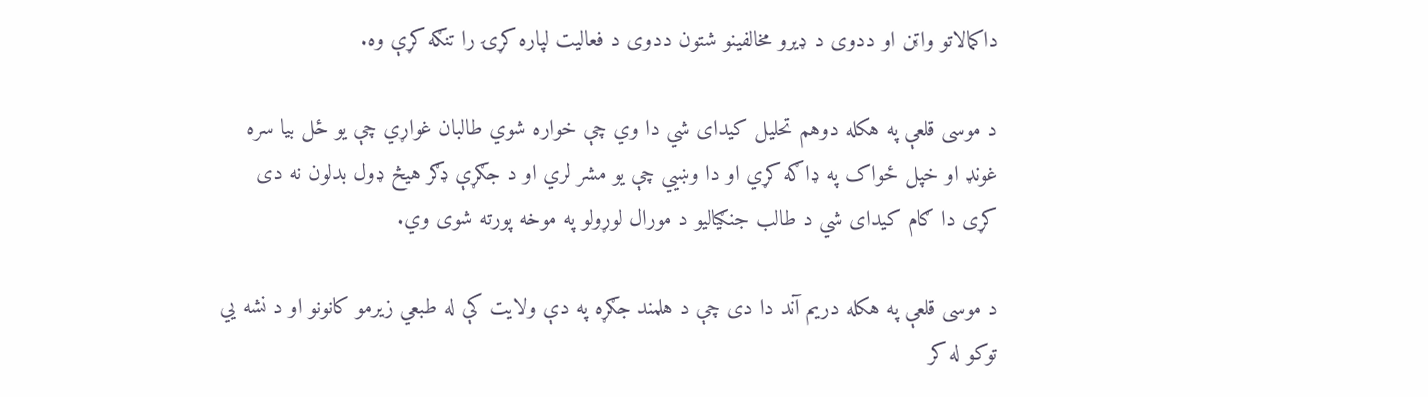داکمالاتو واټن او ددوی د ډیرو مخالفینو شتون ددوی د فعالیت لپاره کړۍ را تنګه کړې وه.

د موسی قلعې په هکله دوهم تحلیل کیدای شي دا وي چې خواره شوي طالبان غواړي چې یو ځل بیا سره غونډ او خپل ځواک په ډاګه کړي او دا وښیي چې یو مشر لري او د جګړې ډګر هیڅ ډول بدلون نه دی کړی دا ګام کیدای شي د طالب جنګیالیو د مورال لوړولو په موخه پورته شوی وي.

د موسی قلعې په هکله دریم آند دا دی چې د هلمند جګړه په دې ولایت کې له طبعي زیرمو کانونو او د نشه یي توکو له کر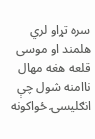سره تړاو لري هلمند او موسی قلعه هغه مهال ناامنه شول چې انګلیسۍ ځواکونه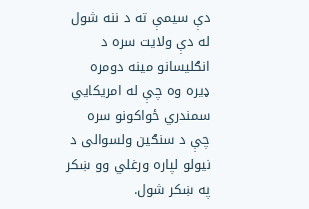دې سیمې ته د ننه شول له دې ولایت سره د انګلیسانو مینه دومره ډیره وه چې له امریکایي سمندري ځواکونو سره چې د سنګین ولسوالی د نیولو لپاره ورغلي وو ښکر په ښکر شول.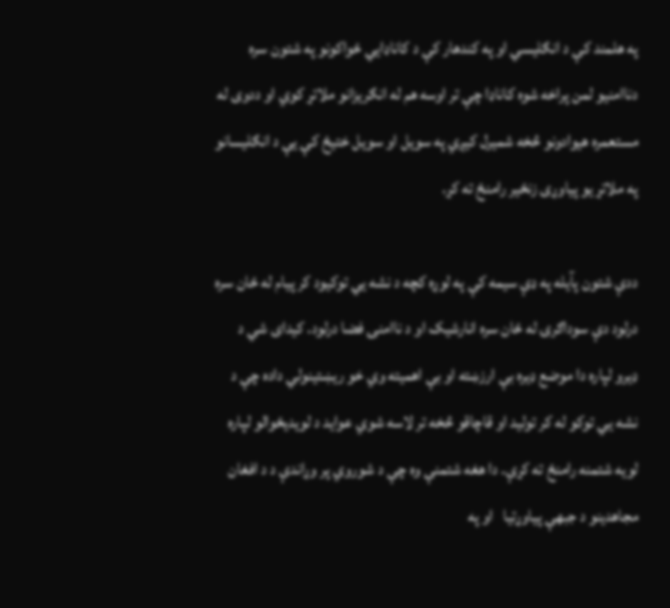په هلمند کې د انګلیسي او په کندهار کې د کاناډایي ځواکونو په شتون سره دناامنیو لمن پراخه شوه کاناډا چې تر اوسه هم له انګریزانو ملاتړ کوي او ددوی له مستعمره هیوادونو څخه شمیرل کیږي په سویل او سویل ختیځ کې یې د انګلیسانو په ملاتړ یو پیاوړی زنځیر رامنځ ته کړ.

ددې شتون پآیله په ډې سیمه کې په لوړه کچه د نشه یي توکیود کر پیام له ځان سره درلود دې سوداګرۍ له ځان سره انارشیک او د ناامنۍ فضا درلود. کیدای شي د ډیرو لپاره دا موضع ډیره بې ارزښته او بې اهمیته وي خو ریښتینولي داده چې د نشه یي توکو له کر تولید او قاچاقو څخه تر لاسه شوي عواید د لویدیځوالو لپاره لویه شتمنه رامنځ ته کړې. دا هغه شتمنې وه چې د شوروي پر وړاندې د د افغان مجاهدینو د جبهې پیاوړتیا   او په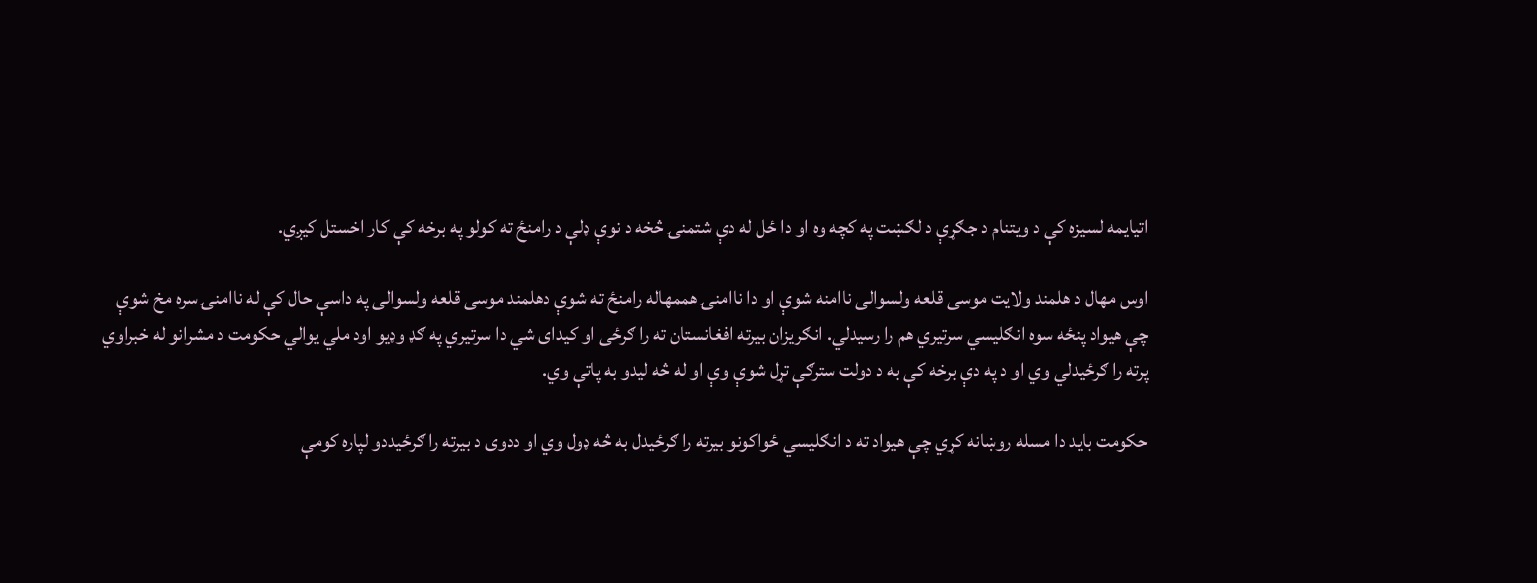اتیایمه لسیزه کې د ویتنام د جګړې د لګښت په کچه وه او دا ځل له دې شتمنۍ څخه د نوې ډلې د رامنځ ته کولو په برخه کې کار اخستل کیږي.

اوس مهال د هلمند ولایت موسی قلعه ولسوالی ناامنه شوې او دا ناامنۍ هممهاله رامنځ ته شوې دهلمند موسی قلعه ولسوالی په داسې حال کې له ناامنۍ سره مخ شوې چې هیواد پنځه سوه انګلیسي سرتیري هم را رسیدلي. انګریزان بیرته افغانستان ته را ګرځی او کیدای شي دا سرتیري په ګډ وډیو اود ملي یوالي حکومت د مشرانو له خبراوي پرته را ګرځیدلي وي او د په دې برخه کې به د دولت سترګې تړل شوې وې او له څه لیدو به پاتې وي.

حکومت باید دا مسله روښانه کړي چې هیواد ته د انګلیسي ځواکونو بیرته را ګرځیدل به څه ډول وي او ددوی د بیرته را ګرځیددو لپاره کومې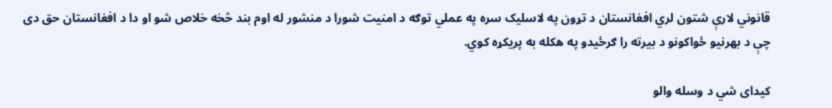قانوني لارې شتون لري افغانستان د تړون په لاسلیک سره په عملي توګه د امنیت شورا د منشور له اوم بند څخه خلاص شو او دا د افغانستان حق دی چې د بهرنیو ځواکونو د بیرته را ګرځیدو په هکله به پریکړه کوي.

کیدای شي د وسله والو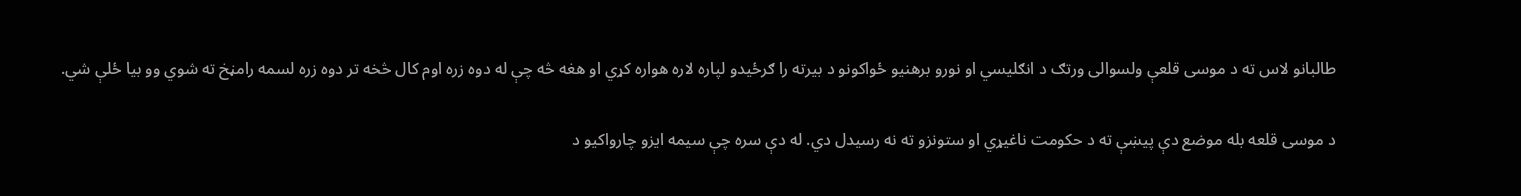طالبانو لاس ته د موسی قلعې ولسوالی ورتګ د انګلیسي او نورو برهنیو ځواکونو د بیرته را ګرځیدو لپاره لاره هواره کړي او هغه څه چې له دوه زره اوم کال څخه تر دوه زره لسمه رامڼخ ته شوي وو بیا ځلې شي.

د موسی قلعه بله موضع دې پیښې ته د حکومت ناغیړي او ستونزو ته نه رسیدل دي. له دې سره چې سیمه ایزو چارواکیو د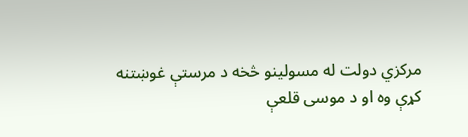مرکزي دولت له مسولینو څخه د مرستې غوښتنه کړې وه او د موسی قلعې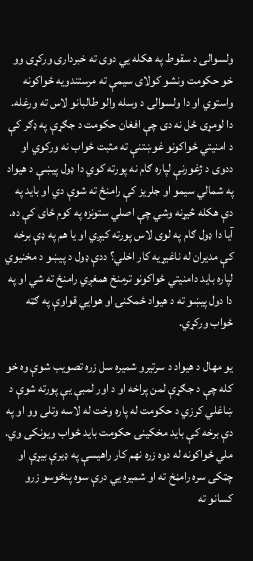ولسوالی د سقوط په هکله یي دوی ته خبرداری ورکړی وو خو حکومت ونشو کولای سیمې ته مرستندویه ځواکونه واستوي او دا ولسوالی د وسله والو طالبانو لاس ته ورغله. دا لومړی ځل نه دی چې افغان حکومت د جګړې په ډګر کې د امنیتي ځواکونو غوښتنې ته مثبت ځواب نه ورکوي او ددوی د ژغورنې لپاره ګام نه پورته کوي دا ډول پیښې د هیواد په شمالي سیمو او جلریز کې رامنځ ته شوې دي او باید په دې هکله څیړنه وشي چې اصلي ستونزه په کوم ځای کې ده. آیا دا ډول ګام په لوی لاس پورته کیږي او یا هم په ډې برخه کې مدیران له ناغیړیه کار اخلي؟ ددې ډول د پیښو د مخنیوي لپاره باید دامنیتي ځواکونو ترمنخ همغږي رامنځ ته شي او په دا دول پیښو ته د هیواد ځمکنۍ او هوایي قواوې په ګټه ځواب ورکړي.

یو مهال د هیواد د سرتیرو شمیره سل زره تصویب شوې وه خو کله چې د جګړې لمن پراخه او د اور لمبې یې پورته شوې د ښاغلي کرزي د حکومت له پاره وخت له لاسه وتلی وو او په دې برخه کې باید مخکینۍ حکومت باید ځواب ویونکی وي. ملي ځواکونه له دوه زره نهم کار راهیسې په ډيرې بیړې او چټکی سره رامڼخ ته او شمیره یي درې سوه پنځوسو زرو کسانو ته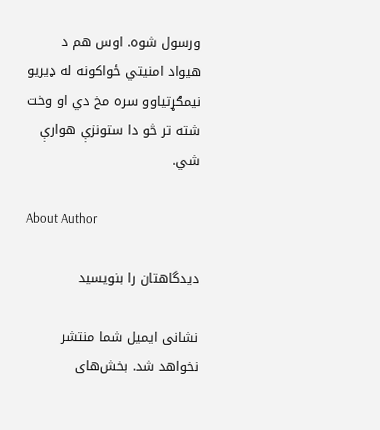ورسول شوه. اوس هم د هیواد امنیتي ځواکونه له ډیریو نیمګړتیاوو سره مخ دي او وخت شته تر څو دا ستونزې هوارې شي.

About Author

دیدگاهتان را بنویسید

نشانی ایمیل شما منتشر نخواهد شد. بخش‌های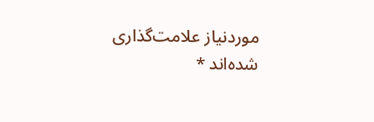موردنیاز علامت‌گذاری شده‌اند *